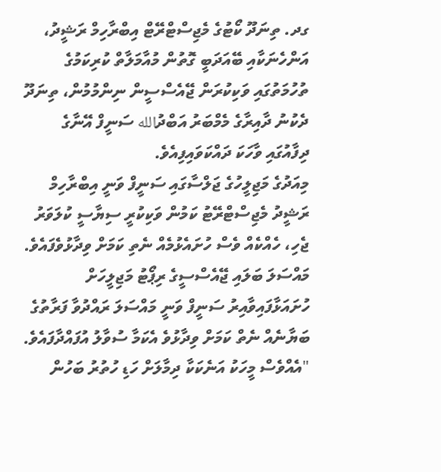ގދ. ތިނަދޫ ކޯޓުގެ މެޖިސްޓްރޭޓް އިބްރާހިމް ރަޝީދު، އަންހެނަކާއި ބޭއަދަބީ ގޮތުން މުއާމަލާތް ކުރިކަމުގެ ތުހުމަތުގައި ވަކިކުރަން ޖޭއެސްސީން ނިންމުމުން، ތިނަދޫ ދެކުނު ދާއިރާގެ މެމްބަރު އަބްދުالله ސަނީފް އޭނާގެ ދިފާއުގައި ވާހަކަ ދައްކަވައިފިއެވެ.
މިއަދުގެ މަޖިލީހުގެ ޖަލްސާގައި ސަނީފް ވަނީ އިބްރާހިމް ރަޝީދު މެޖިސްޓްރޭޓު ކަމުން ވަކިކުރީ ސިޔާސީ ކުލަވަރު ޖެހި، ހެއްކެއް ވެސް ހުށައެޅުމެއް ނެތި ކަމަށް ވިދާޅުވެފައެވެ. މައްސަލަ ބަލައި ޖޭއެސްސީގެ ރިޕޯޓު މަޖިލީހަށް ހުށައަޅާފައިވާއިރު ސަނީފް ވަނީ މައްސަލަ ރައްދުވާ ފަރާތުގެ ބަޔާނެއް ނެތް ކަމަށް ވިދާޅުވެ އެކަމާ ސުވާލު އުފައްދާފައެވެ.
"އެއްވެސް މީހަކު އަނެކަކާ ދިމާލަށް ހަޑި ހުތުރު ބަހުން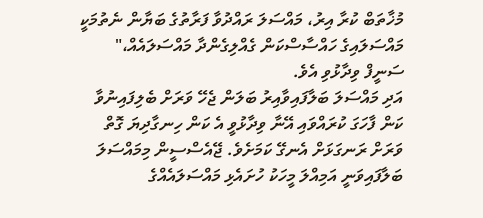މުޚާތަބް ކުރާ އިރު، މައްސަލަ ރައްދުވާ ފަރާތުގެ ބަޔާން ނެތުމަކީ މައްސަލައިގެ ހައްސާސްކަން ގެއްލިގެންދާ މައްސަލައެއް،" ސަނީފް ވިދާޅުވި އެވެ.
އަދި މައްސަލަ ބަލާފައިވާއިރު ބަލަން ޖެހޭ ވަރަށް ބެލިފައިނުވާ ކަން ފާހަގަ ކުރައްވައި އޭނާ ވިދާޅުވީ އެ ކަން ހިނގާދިޔަ ގޮތް ވަރަށް ރަނގަޅަށް އެނގޭ ކަމަށެވެ. ޖޭއެސްސީން މިމައްސަލަ ބަލާފައިވަނީ އަމިއްލަ މީހަކު ހުށައެޅި މައްސަލައެއްގެ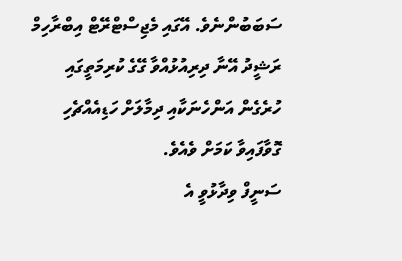ސަބަބުންނެވެ. އޭގައި މެޖިސްޓްރޭޓް އިބްރާހިމް ރަޝީދު އޭނާ ދިރިއުޅުއްވާ ގޭގެ ކުރިމަތީގައި ހުރެގެން އަންހެނަކާއި ދިމާލަށް ހަޑިއެއްޗެހި ގޮވާފައިވާ ކަމަށް ވެއެވެ.
ސަނީފް ވިދާޅުވީ އެ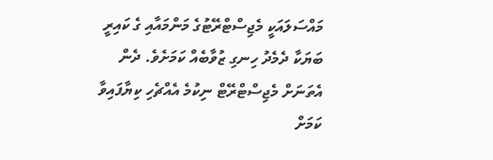މައްސަލައަކީ މެޖިސްޓްރޭޓުގެ މަންމައާއި ގެ ކައިރީ ބަޔަކާ ދެމެދު ހިނގި ޒުވާބެއް ކަމަށެވެ. ދެން އެތަނަށް މެޖިސްޓްރޭޓް ނިކުމެ އެއްޗެހި ކިޔާފައިވާ ކަމަށް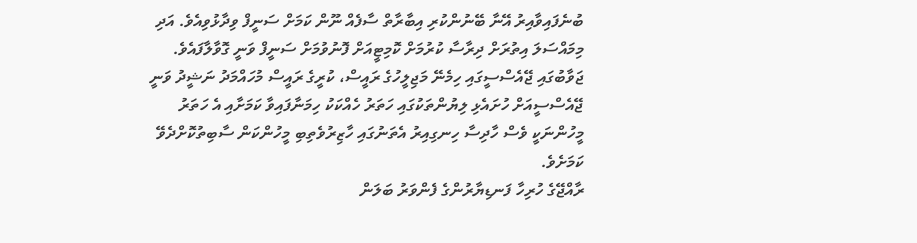ބުނެފައިވާއިރު އޭނާ ބޭނުންކުރި އިބާރާތް ސާފެއް ނޫން ކަމަށް ސަނީފް ވިދާޅުވިއެވެ. އަދި މިމައްސަލަ އިތުރަށް ދިރާސާ ކުރުމަށް ކޮމިޓީއަށް ފޮނުވުމަށް ސަނީފް ވަނީ ގޮވާލާފައެވެ.
ޖަވާބުގައި ޖޭއެސްސީގައި ހިމެނޭ މަޖިލީހުގެ ރައީސް، ކުރީގެ ރައީސް މުހައްމަދު ނަޝީދު ވަނީ ޖޭއެސްސީއަށް ހުށައެޅި ލިޔުންތަކުގައި ހަތަރު ހެއްކަކު ހިމަނާފައިވާ ކަމަށާއި އެ ހަތަރު މީހުންނަކީ ވެސް ހާދިސާ ހިނގިއިރު އެތަނުގައި ހާޒިރުވެތިބި މީހުންކަން ސާބިތުކޮށްދެވޭ ކަމަށެވެ.
ރާއްޖޭގެ ހުރިހާ ފަނޑިޔާރުންގެ ފެންވަރު ބަލަން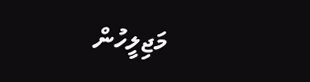މަޖިލީހުން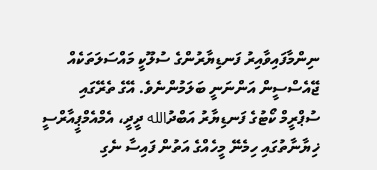ނިންމާފައިވާއިރު ފަނޑިޔާރުންގެ ސުލޫކީ މައްސަލަތަކެއް ޖޭއެސްސީން އަންނަނީ ބަލަމުންނެވެ. އޭގެ ތެރޭގައި ސުޕްރީމް ކޯޓުގެ ފަނޑިޔާރު އަބްދުالله ދީދީ، އެމްއެމްޕީއާރްސީ ޚިޔާނާތުގައި ހިމެނޭ މީހެއްގެ އަތުން ފައިސާ ނެގި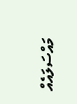މައްސަލައެއް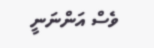ވެސް އަންނަނީ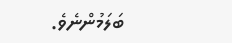ބަލަމުންނެވެ.